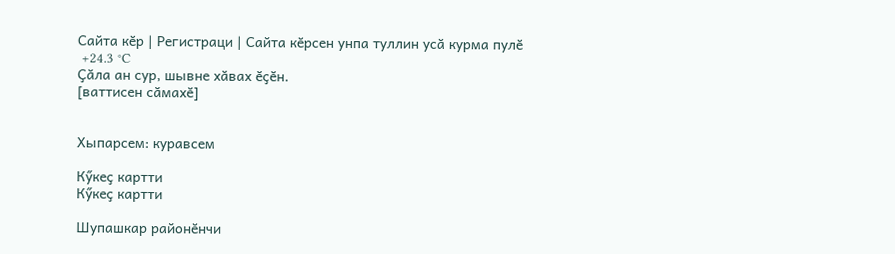Сайта кӗр | Регистраци | Сайта кӗрсен унпа туллин усӑ курма пулӗ
 +24.3 °C
Ҫӑла ан сур, шывне хӑвах ӗҫӗн.
[ваттисен сӑмахӗ]


Хыпарсем: куравсем

Кӳкеҫ картти
Кӳкеҫ картти

Шупашкар районӗнчи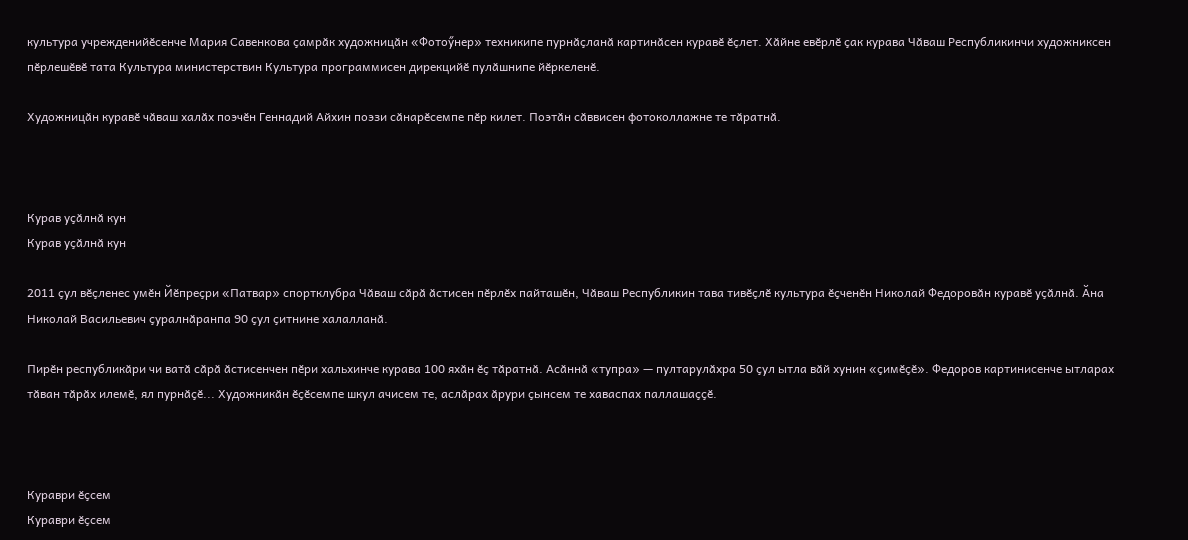культура учрежденийӗсенче Мария Савенкова ҫамрӑк художницӑн «Фотоӳнер» техникипе пурнӑҫланӑ картинӑсен куравӗ ӗҫлет. Хӑйне евӗрлӗ ҫак курава Чӑваш Республикинчи художниксен пӗрлешӗвӗ тата Культура министерствин Культура программисен дирекцийӗ пулӑшнипе йӗркеленӗ.

Художницӑн куравӗ чӑваш халӑх поэчӗн Геннадий Айхин поэзи сӑнарӗсемпе пӗр килет. Поэтӑн сӑввисен фотоколлажне те тӑратнӑ.



Курав уҫӑлнӑ кун
Курав уҫӑлнӑ кун

2011 ҫул вӗҫленес умӗн Йӗпреҫри «Патвар» спортклубра Чӑваш сӑрӑ ӑстисен пӗрлӗх пайташӗн, Чӑваш Республикин тава тивӗҫлӗ культура ӗҫченӗн Николай Федоровӑн куравӗ уҫӑлнӑ. Ӑна Николай Васильевич ҫуралнӑранпа 90 ҫул ҫитнине халалланӑ.

Пирӗн республикӑри чи ватӑ сӑрӑ ӑстисенчен пӗри хальхинче курава 100 яхӑн ӗҫ тӑратнӑ. Асӑннӑ «тупра» — пултарулӑхра 50 ҫул ытла вӑй хунин «ҫимӗҫӗ». Федоров картинисенче ытларах тӑван тӑрӑх илемӗ, ял пурнӑҫӗ... Художникӑн ӗҫӗсемпе шкул ачисем те, аслӑрах ӑрури ҫынсем те хаваспах паллашаҫҫӗ.



Кураври ӗҫсем
Кураври ӗҫсем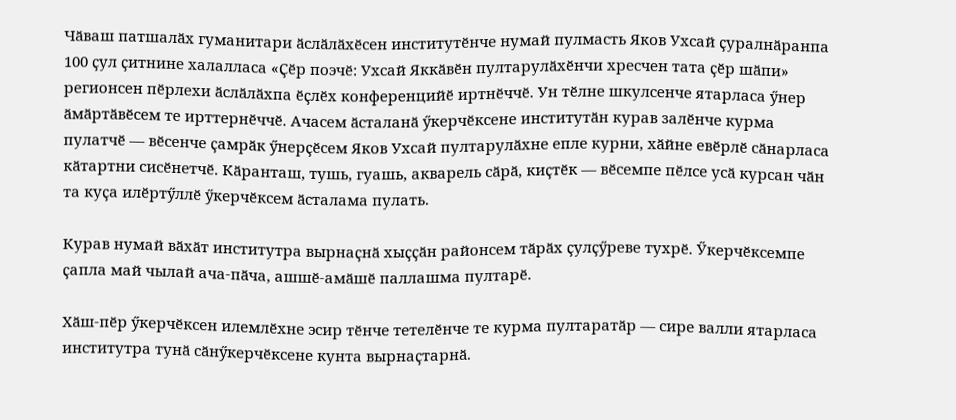Чӑваш патшалӑх гуманитари ӑслӑлӑхӗсен институтӗнче нумай пулмасть Яков Ухсай ҫуралнӑранпа 100 ҫул ҫитнине халалласа «Ҫӗр поэчӗ: Ухсай Яккӑвӗн пултарулӑхӗнчи хресчен тата ҫӗр шӑпи» регионсен пӗрлехи ӑслӑлӑхпа ӗҫлӗх конференцийӗ иртнӗччӗ. Ун тӗлне шкулсенче ятарласа ӳнер ӑмӑртӑвӗсем те ирттернӗччӗ. Ачасем ӑсталанӑ ӳкерчӗксене институтӑн курав залӗнче курма пулатчӗ — вӗсенче ҫамрӑк ӳнерҫӗсем Яков Ухсай пултарулӑхне епле курни, хӑйне евӗрлӗ сӑнарласа кӑтартни сисӗнетчӗ. Кӑранташ, тушь, гуашь, акварель сӑрӑ, киҫтӗк — вӗсемпе пӗлсе усӑ курсан чӑн та куҫа илӗртӳллӗ ӳкерчӗксем ӑсталама пулать.

Курав нумай вӑхӑт институтра вырнаҫнӑ хыҫҫӑн районсем тӑрӑх ҫулҫӳреве тухрӗ. Ӳкерчӗксемпе ҫапла май чылай ача-пӑча, ашшӗ-амӑшӗ паллашма пултарӗ.

Хӑш-пӗр ӳкерчӗксен илемлӗхне эсир тӗнче тетелӗнче те курма пултаратӑр — сире валли ятарласа институтра тунӑ сӑнӳкерчӗксене кунта вырнаҫтарнӑ.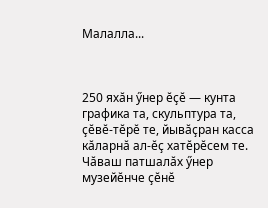Малалла...



250 яхӑн ӳнер ӗҫӗ — кунта графика та, скульптура та, ҫӗвӗ-тӗрӗ те, йывӑҫран касса кӑларнӑ ал-ӗҫ хатӗрӗсем те. Чӑваш патшалӑх ӳнер музейӗнче ҫӗнӗ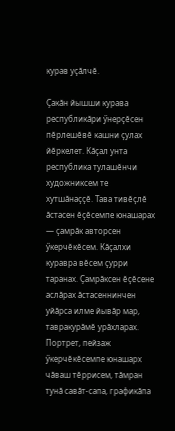курав уҫӑлчӗ.

Ҫакӑн йышши курава республикӑри ӳнерҫӗсен пӗрлешӗвӗ кашни ҫулах йӗркелет. Кӑҫал унта республика тулашӗнчи художниксем те хутшӑнаҫҫӗ. Тава тивӗҫлӗ ӑстасен ӗҫӗсемпе юнашарах — ҫамрӑк авторсен ӳкерчӗкӗсем. Кӑҫалхи куравра вӗсем ҫурри таранах. Ҫамрӑксен ӗҫӗсене аслӑрах ӑстасеннинчен уйӑрса илме йывӑр мар, тавракурӑмӗ урӑхларах. Портрет, пейзаж ӳкерчӗкӗсемпе юнашарх чӑваш тӗррисем, тӑмран тунӑ савӑт-сапа, графикӑпа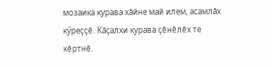мозаика курава хӑйне май илем, асамлӑх кӳреҫҫӗ. Кӑҫалхи курава ҫӗнӗлӗх те кӗртнӗ.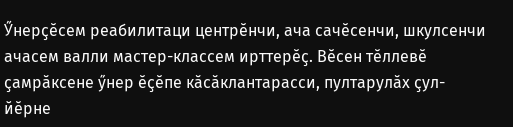Ӳнерҫӗсем реабилитаци центрӗнчи, ача сачӗсенчи, шкулсенчи ачасем валли мастер-классем ирттерӗҫ. Вӗсен тӗллевӗ ҫамрӑксене ӳнер ӗҫӗпе кӑсӑклантарасси, пултарулӑх ҫул-йӗрне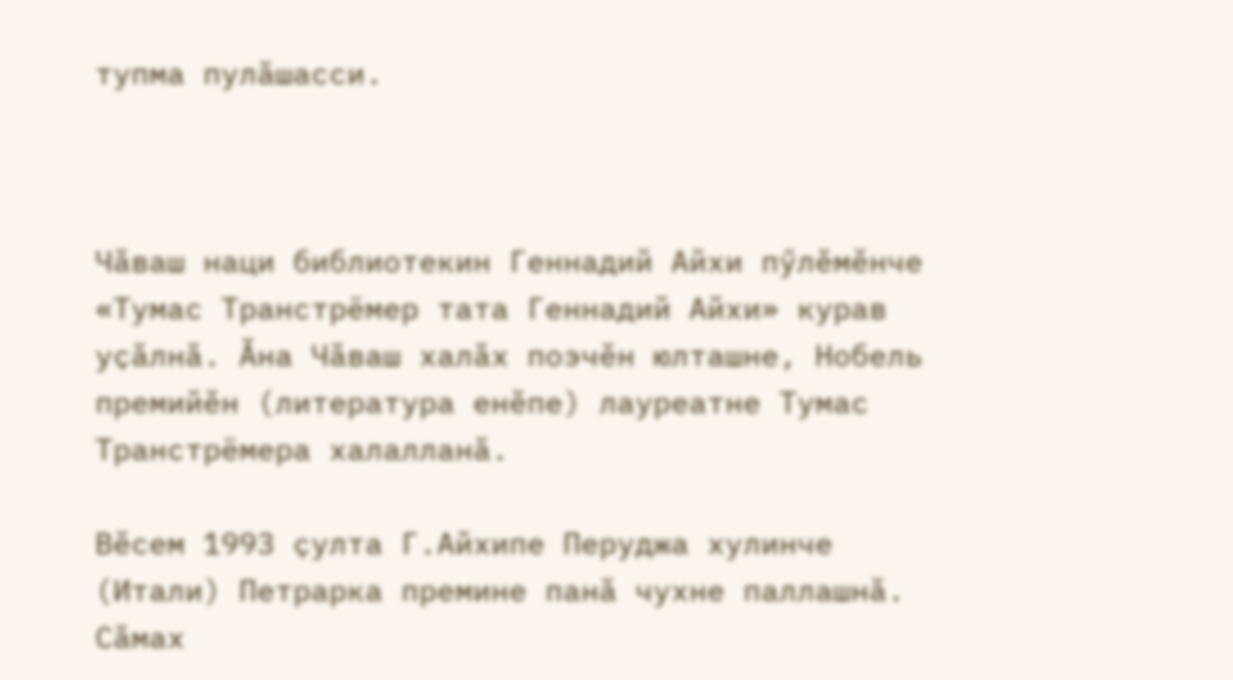тупма пулӑшасси.



Чӑваш наци библиотекин Геннадий Айхи пӳлӗмӗнче «Тумас Транстрёмер тата Геннадий Айхи» курав уҫӑлнӑ. Ӑна Чӑваш халӑх поэчӗн юлташне, Нобель премийӗн (литература енӗпе) лауреатне Тумас Транстрёмера халалланӑ.

Вӗсем 1993 ҫулта Г.Айхипе Перуджа хулинче (Итали) Петрарка премине панӑ чухне паллашнӑ. Сӑмах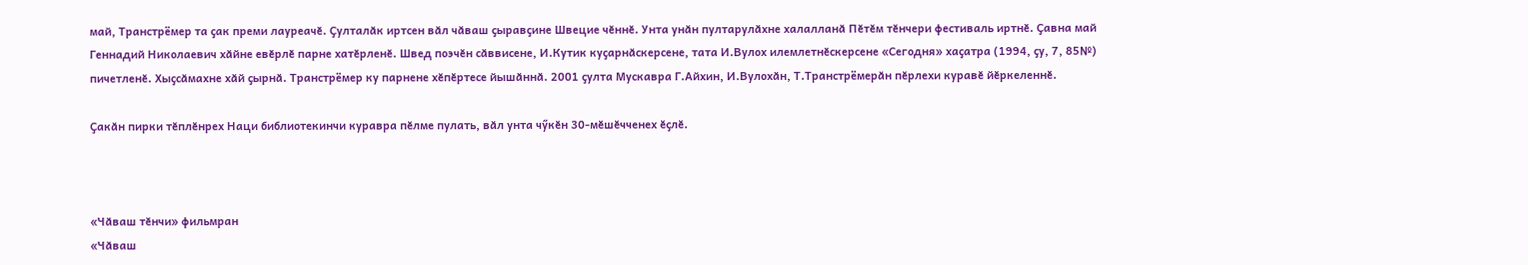май, Транстрёмер та ҫак преми лауреачӗ. Ҫулталӑк иртсен вӑл чӑваш ҫыравҫине Швецие чӗннӗ. Унта унӑн пултарулӑхне халалланӑ Пӗтӗм тӗнчери фестиваль иртнӗ. Ҫавна май Геннадий Николаевич хӑйне евӗрлӗ парне хатӗрленӗ. Швед поэчӗн сӑввисене, И.Кутик куҫарнӑскерсене, тата И.Вулох илемлетнӗскерсене «Сегодня» хаҫатра (1994, ҫу, 7, 85№) пичетленӗ. Хыҫсӑмахне хӑй ҫырнӑ. Транстрёмер ку парнене хӗпӗртесе йышӑннӑ. 2001 ҫулта Мускавра Г.Айхин, И.Вулохӑн, Т.Транстрёмерӑн пӗрлехи куравӗ йӗркеленнӗ.

Ҫакӑн пирки тӗплӗнрех Наци библиотекинчи куравра пӗлме пулать, вӑл унта чӳкӗн 30-мӗшӗчченех ӗҫлӗ.



«Чӑваш тӗнчи» фильмран
«Чӑваш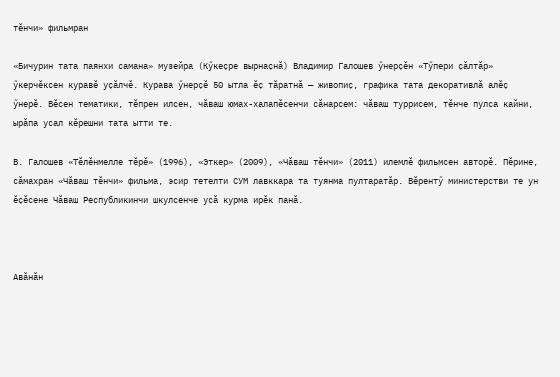тӗнчи» фильмран

«Бичурин тата паянхи самана» музейра (Кӳкеҫре вырнаҫнӑ) Владимир Галошев ӳнерҫӗн «Тӳпери ҫӑлтӑр» ӳкерчӗксен куравӗ уҫӑлчӗ. Курава ӳнерҫӗ 50 ытла ӗҫ тӑратнӑ — живопиҫ, графика тата декоративлӑ алӗҫ ӳнерӗ. Вӗсен тематики, тӗпрен илсен, чӑваш юмах-халапӗсенчи сӑнарсем: чӑваш туррисем, тӗнче пулса кайни, ырӑпа усал кӗрешни тата ытти те.

В. Галошев «Тӗлӗнмелле тӗрӗ» (1996), «Эткер» (2009), «Чӑваш тӗнчи» (2011) илемлӗ фильмсен авторӗ. Пӗрине, сӑмахран «Чӑваш тӗнчи» фильма, эсир тетелти СУМ лавккара та туянма пултаратӑр. Вӗрентӳ министерстви те ун ӗҫӗсене Чӑваш Республикинчи шкулсенче усӑ курма ирӗк панӑ.



Авӑнӑн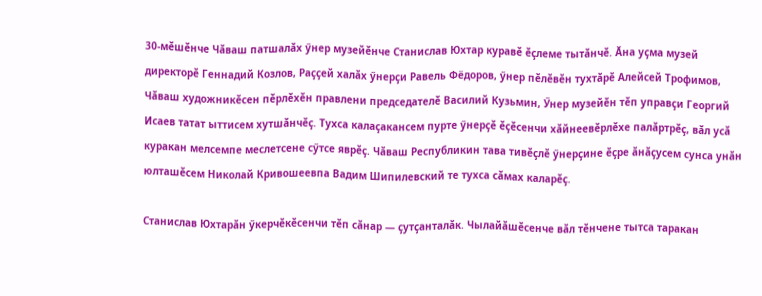30-мӗшӗнче Чӑваш патшалӑх ӳнер музейӗнче Станислав Юхтар куравӗ ӗҫлеме тытӑнчӗ. Ӑна уҫма музей директорӗ Геннадий Козлов, Раҫҫей халӑх ӳнерҫи Равель Фёдоров, ӳнер пӗлӗвӗн тухтӑрӗ Алейсей Трофимов, Чӑваш художникӗсен пӗрлӗхӗн правлени председателӗ Василий Кузьмин, Ӳнер музейӗн тӗп управҫи Георгий Исаев татат ыттисем хутшӑнчӗҫ. Тухса калаҫакансем пурте ӳнерҫӗ ӗҫӗсенчи хӑйнеевӗрлӗхе палӑртрӗҫ, вӑл усӑ куракан мелсемпе меслетсене сӳтсе яврӗҫ. Чӑваш Республикин тава тивӗҫлӗ ӳнерҫине ӗҫре ӑнӑҫусем сунса унӑн юлташӗсем Николай Кривошеевпа Вадим Шипилевский те тухса сӑмах каларӗҫ.

Станислав Юхтарӑн ӳкерчӗкӗсенчи тӗп сӑнар — ҫутҫанталӑк. Чылайӑшӗсенче вӑл тӗнчене тытса таракан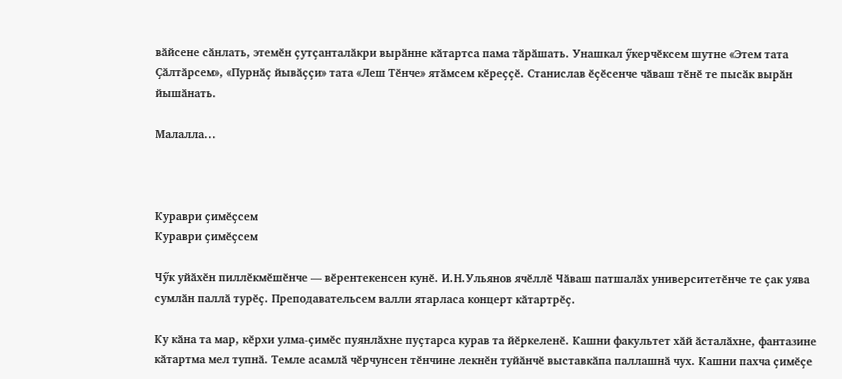вӑйсене сӑнлать, этемӗн ҫутҫанталӑкри вырӑнне кӑтартса пама тӑрӑшать. Унашкал ӳкерчӗксем шутне «Этем тата Ҫӑлтӑрсем», «Пурнӑҫ йывӑҫҫи» тата «Леш Тӗнче» ятӑмсем кӗреҫҫӗ. Станислав ӗҫӗсенче чӑваш тӗнӗ те пысӑк вырӑн йышӑнать.

Малалла...



Кураври ҫимӗҫсем
Кураври ҫимӗҫсем

Чӳк уйӑхӗн пиллӗкмӗшӗнче — вӗрентекенсен кунӗ. И.Н.Ульянов ячӗллӗ Чӑваш патшалӑх университетӗнче те ҫак уява сумлӑн паллӑ турӗҫ. Преподавательсем валли ятарласа концерт кӑтартрӗҫ.

Ку кӑна та мар, кӗрхи улма-ҫимӗс пуянлӑхне пуҫтарса курав та йӗркеленӗ. Кашни факультет хӑй ӑсталӑхне, фантазине кӑтартма мел тупнӑ. Темле асамлӑ чӗрчунсен тӗнчине лекнӗн туйӑнчӗ выставкӑпа паллашнӑ чух. Кашни пахча ҫимӗҫе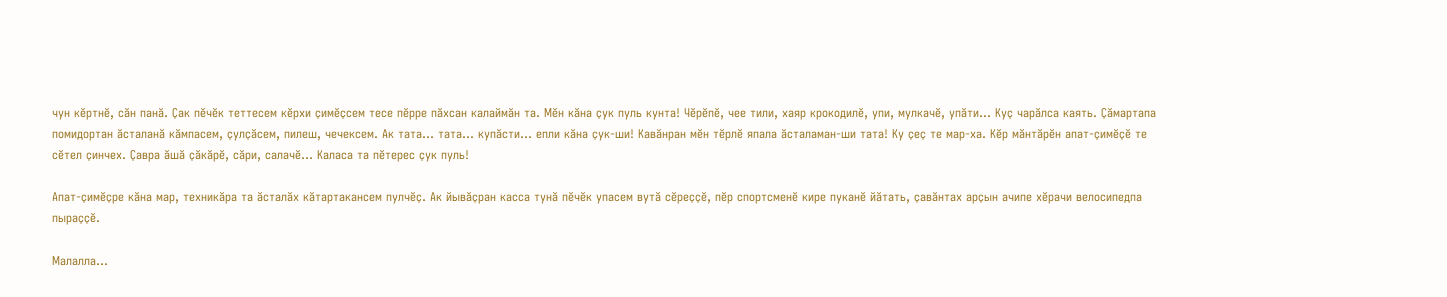чун кӗртнӗ, сӑн панӑ. Ҫак пӗчӗк теттесем кӗрхи ҫимӗҫсем тесе пӗрре пӑхсан калаймӑн та. Мӗн кӑна ҫук пуль кунта! Чӗрӗпӗ, чее тили, хаяр крокодилӗ, упи, мулкачӗ, упӑти… Куҫ чарӑлса каять. Ҫӑмартапа помидортан ӑсталанӑ кӑмпасем, ҫулҫӑсем, пилеш, чечексем. Ак тата… тата… купӑсти… епли кӑна ҫук-ши! Кавӑнран мӗн тӗрлӗ япала ӑсталаман-ши тата! Ку ҫеҫ те мар-ха. Кӗр мӑнтӑрӗн апат-ҫимӗҫӗ те сӗтел ҫинчех. Ҫавра ӑшӑ ҫӑкӑрӗ, сӑри, салачӗ… Каласа та пӗтерес ҫук пуль!

Апат-ҫимӗҫре кӑна мар, техникӑра та ӑсталӑх кӑтартакансем пулчӗҫ. Ак йывӑҫран касса тунӑ пӗчӗк упасем вутӑ сӗреҫҫӗ, пӗр спортсменӗ кире пуканӗ йӑтать, ҫавӑнтах арҫын ачипе хӗрачи велосипедпа пыраҫҫӗ.

Малалла...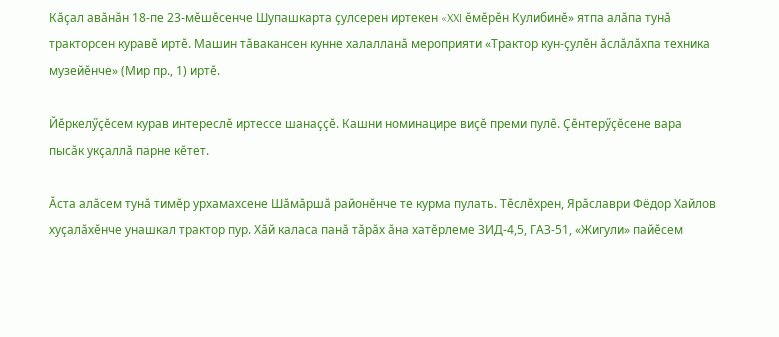Кӑҫал авӑнӑн 18-пе 23-мӗшӗсенче Шупашкарта ҫулсерен иртекен «XXI ӗмӗрӗн Кулибинӗ» ятпа алӑпа тунӑ тракторсен куравӗ иртӗ. Машин тӑвакансен кунне халалланӑ мероприяти «Трактор кун-ҫулӗн ӑслӑлӑхпа техника музейӗнче» (Мир пр., 1) иртӗ.

Йӗркелӳҫӗсем курав интереслӗ иртессе шанаҫҫӗ. Кашни номинацире виҫӗ преми пулӗ. Ҫӗнтерӳҫӗсене вара пысӑк укҫаллӑ парне кӗтет.

Ӑста алӑсем тунӑ тимӗр урхамахсене Шӑмӑршӑ районӗнче те курма пулать. Тӗслӗхрен, Ярӑславри Фёдор Хайлов хуҫалӑхӗнче унашкал трактор пур. Хӑй каласа панӑ тӑрӑх ӑна хатӗрлеме ЗИД-4,5, ГАЗ-51, «Жигули» пайӗсем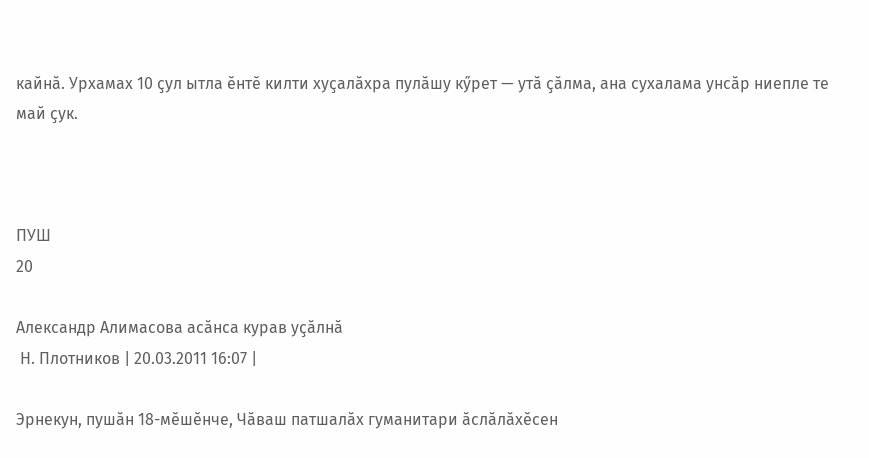кайнӑ. Урхамах 10 ҫул ытла ӗнтӗ килти хуҫалӑхра пулӑшу кӳрет — утӑ ҫӑлма, ана сухалама унсӑр ниепле те май ҫук.



ПУШ
20

Александр Алимасова асӑнса курав уҫӑлнӑ
 Н. Плотников | 20.03.2011 16:07 |

Эрнекун, пушӑн 18-мӗшӗнче, Чӑваш патшалӑх гуманитари ӑслӑлӑхӗсен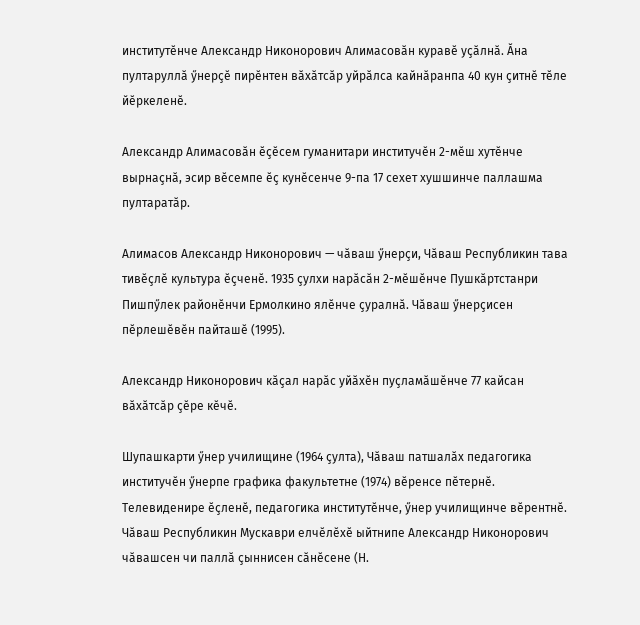институтӗнче Александр Никонорович Алимасовӑн куравӗ уҫӑлнӑ. Ӑна пултаруллӑ ӳнерҫӗ пирӗнтен вӑхӑтсӑр уйрӑлса кайнӑранпа 40 кун ҫитнӗ тӗле йӗркеленӗ.

Александр Алимасовӑн ӗҫӗсем гуманитари институчӗн 2-мӗш хутӗнче вырнаҫнӑ, эсир вӗсемпе ӗҫ кунӗсенче 9-па 17 сехет хушшинче паллашма пултаратӑр.

Алимасов Александр Никонорович — чӑваш ӳнерҫи, Чӑваш Республикин тава тивӗҫлӗ культура ӗҫченӗ. 1935 ҫулхи нарӑсӑн 2-мӗшӗнче Пушкӑртстанри Пишпӳлек районӗнчи Ермолкино ялӗнче ҫуралнӑ. Чӑваш ӳнерҫисен пӗрлешӗвӗн пайташӗ (1995).

Александр Никонорович кӑҫал нарӑс уйӑхӗн пуҫламӑшӗнче 77 кайсан вӑхӑтсӑр ҫӗре кӗчӗ.

Шупашкарти ӳнер училищине (1964 ҫулта), Чӑваш патшалӑх педагогика институчӗн ӳнерпе графика факультетне (1974) вӗренсе пӗтернӗ. Телевиденире ӗҫленӗ, педагогика институтӗнче, ӳнер училищинче вӗрентнӗ. Чӑваш Республикин Мускаври елчӗлӗхӗ ыйтнипе Александр Никонорович чӑвашсен чи паллӑ ҫыннисен сӑнӗсене (Н.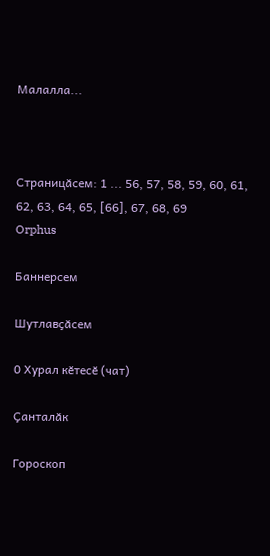Малалла...



Страницӑсем: 1 ... 56, 57, 58, 59, 60, 61, 62, 63, 64, 65, [66], 67, 68, 69
Orphus

Баннерсем

Шутлавҫӑсем

0 Хурал кӗтесӗ (чат)

Ҫанталӑк

Гороскоп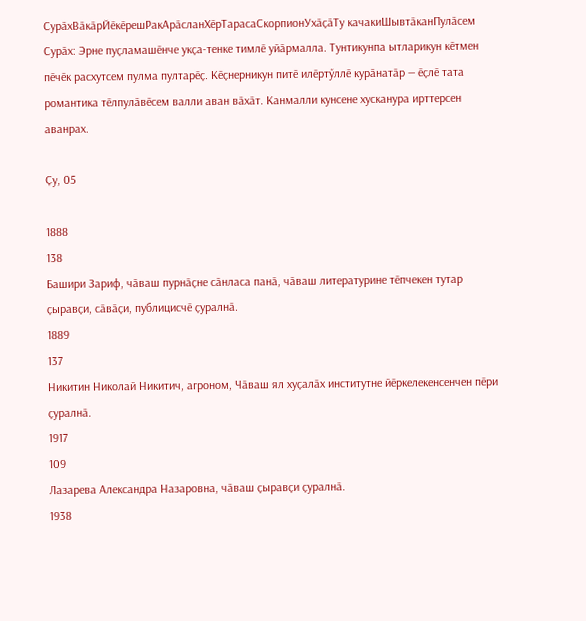СурӑхВӑкӑрЙӗкӗрешРакАрӑсланХӗрТарасаСкорпионУхӑҫӑТу качакиШывтӑканПулӑсем
Сурӑх: Эрне пуҫламашӗнче укҫа-тенке тимлӗ уйӑрмалла. Тунтикунпа ытларикун кӗтмен пӗчӗк расхутсем пулма пултарӗҫ. Кӗҫнерникун питӗ илӗртӳллӗ курӑнатӑр — ӗҫлӗ тата романтика тӗлпулӑвӗсем валли аван вӑхӑт. Канмалли кунсене хусканура ирттерсен аванрах.

Ҫу, 05

1888
138
Башири Зариф, чӑваш пурнӑҫне сӑнласа панӑ, чӑваш литературине тӗпчекен тутар ҫыравҫи, сӑвӑҫи, публицисчӗ ҫуралнӑ.
1889
137
Никитин Николай Никитич, агроном, Чӑваш ял хуҫалӑх институтне йӗркелекенсенчен пӗри ҫуралнӑ.
1917
109
Лазарева Александра Назаровна, чӑваш ҫыравҫи ҫуралнӑ.
1938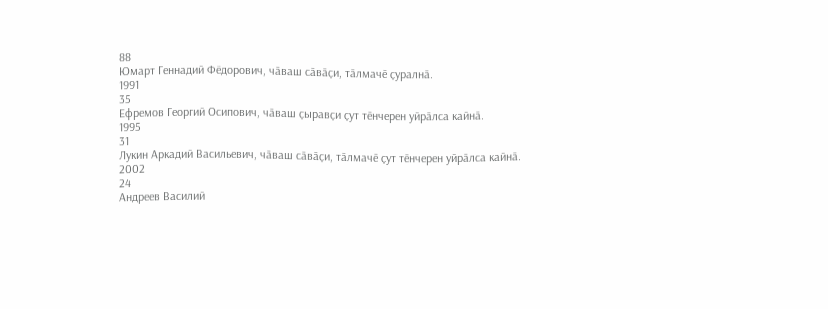88
Юмарт Геннадий Фёдорович, чӑваш сӑвӑҫи, тӑлмачӗ ҫуралнӑ.
1991
35
Ефремов Георгий Осипович, чӑваш ҫыравҫи ҫут тӗнчерен уйрӑлса кайнӑ.
1995
31
Лукин Аркадий Васильевич, чӑваш сӑвӑҫи, тӑлмачӗ ҫут тӗнчерен уйрӑлса кайнӑ.
2002
24
Андреев Василий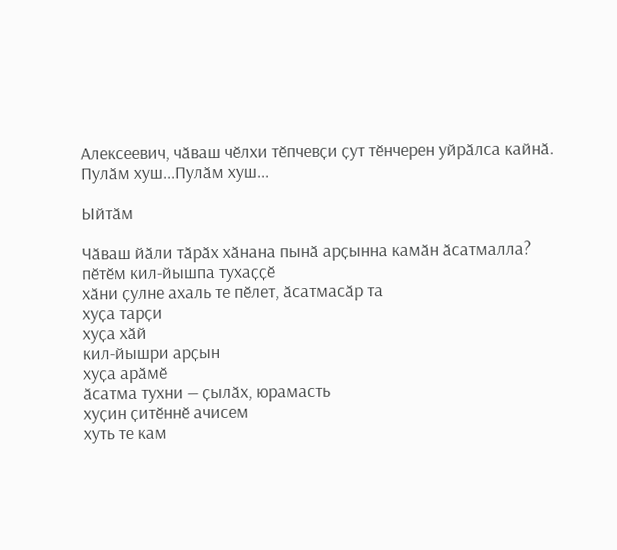Алексеевич, чӑваш чӗлхи тӗпчевҫи ҫут тӗнчерен уйрӑлса кайнӑ.
Пулӑм хуш...Пулӑм хуш...

Ыйтӑм

Чӑваш йӑли тӑрӑх хӑнана пынӑ арҫынна камӑн ӑсатмалла?
пӗтӗм кил-йышпа тухаҫҫӗ
хӑни ҫулне ахаль те пӗлет, ӑсатмасӑр та
хуҫа тарҫи
хуҫа хӑй
кил-йышри арҫын
хуҫа арӑмӗ
ӑсатма тухни — ҫылӑх, юрамасть
хуҫин ҫитӗннӗ ачисем
хуть те кам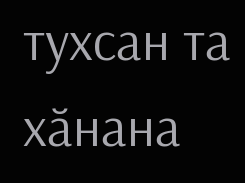тухсан та
хӑнана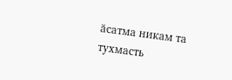ӑсатма никам та тухмасть